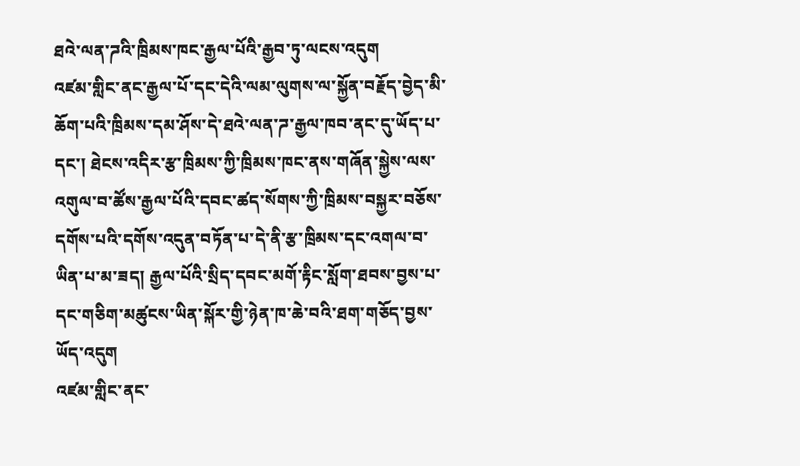ཐའེ་ལན་ཌའི་ཁྲིམས་ཁང་རྒྱལ་པོའི་རྒྱབ་ཏུ་ལངས་འདུག
འཛམ་གླིང་ནང་རྒྱལ་པོ་དང་དེའི་ལམ་ལུགས་ལ་སྐྱོན་བརྗོད་བྱེད་མི་ཆོག་པའི་ཁྲིམས་དམ་ཤོས་དེ་ཐའེ་ལན་ཌ་རྒྱལ་ཁབ་ནང་དུ་ཡོད་པ་དང་། ཐེངས་འདིར་རྩ་ཁྲིམས་ཀྱི་ཁྲིམས་ཁང་ནས་གཞོན་སྐྱེས་ལས་འགུལ་བ་ཚོས་རྒྱལ་པོའི་དབང་ཚད་སོགས་ཀྱི་ཁྲིམས་བསྐྱར་བཅོས་དགོས་པའི་དགོས་འདུན་བཏོན་པ་དེ་ནི་རྩ་ཁྲིམས་དང་འགལ་བ་ཡིན་པ་མ་ཟད། རྒྱལ་པོའི་སྲིད་དབང་མགོ་རྟིང་སློག་ཐབས་བྱས་པ་དང་གཅིག་མཚུངས་ཡིན་སྐོར་གྱི་ཉེན་ཁ་ཆེ་བའི་ཐག་གཅོད་བྱས་ཡོད་འདུག
འཛམ་གླིང་ནང་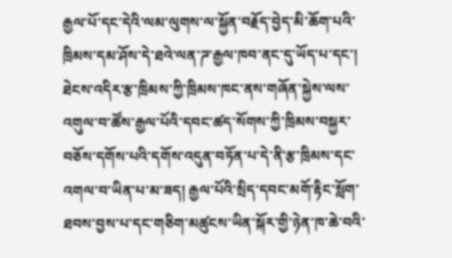རྒྱལ་པོ་དང་དེའི་ལམ་ལུགས་ལ་སྐྱོན་བརྗོད་བྱེད་མི་ཆོག་པའི་ཁྲིམས་དམ་ཤོས་དེ་ཐའེ་ལན་ཌ་རྒྱལ་ཁབ་ནང་དུ་ཡོད་པ་དང་། ཐེངས་འདིར་རྩ་ཁྲིམས་ཀྱི་ཁྲིམས་ཁང་ནས་གཞོན་སྐྱེས་ལས་འགུལ་བ་ཚོས་རྒྱལ་པོའི་དབང་ཚད་སོགས་ཀྱི་ཁྲིམས་བསྐྱར་བཅོས་དགོས་པའི་དགོས་འདུན་བཏོན་པ་དེ་ནི་རྩ་ཁྲིམས་དང་འགལ་བ་ཡིན་པ་མ་ཟད། རྒྱལ་པོའི་སྲིད་དབང་མགོ་རྟིང་སློག་ཐབས་བྱས་པ་དང་གཅིག་མཚུངས་ཡིན་སྐོར་གྱི་ཉེན་ཁ་ཆེ་བའི་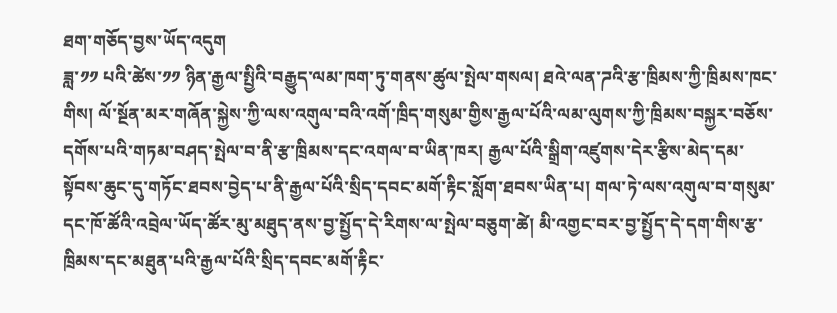ཐག་གཅོད་བྱས་ཡོད་འདུག
ཟླ་༡༡ པའི་ཚེས་༡༡ ཉིན་རྒྱལ་སྤྱིའི་བརྒྱུད་ལམ་ཁག་ཏུ་གནས་ཚུལ་སྤེལ་གསལ། ཐའེ་ལན་ཌའི་རྩ་ཁྲིམས་ཀྱི་ཁྲིམས་ཁང་གིས། ལོ་སྔོན་མར་གཞོན་སྐྱེས་ཀྱི་ལས་འགུལ་བའི་འགོ་ཁྲིད་གསུམ་གྱིས་རྒྱལ་པོའི་ལམ་ལུགས་ཀྱི་ཁྲིམས་བསྐྱར་བཅོས་དགོས་པའི་གཏམ་བཤད་སྤེལ་བ་ནི་རྩ་ཁྲིམས་དང་འགལ་བ་ཡིན་ཁར། རྒྱལ་པོའི་སྒྲིག་འཛུགས་དེར་རྩིས་མེད་དམ་སྟོབས་ཆུང་དུ་གཏོང་ཐབས་བྱེད་པ་ནི་རྒྱལ་པོའི་སྲིད་དབང་མགོ་རྟིང་སློག་ཐབས་ཡིན་པ། གལ་ཏེ་ལས་འགུལ་བ་གསུམ་དང་ཁོ་ཚོའི་འབྲེལ་ཡོད་ཚོར་མུ་མཐུད་ནས་བྱ་སྤྱོད་དེ་རིགས་ལ་སྤེལ་བཅུག་ཚེ། མི་འགྱང་བར་བྱ་སྤྱོད་དེ་དག་གིས་རྩ་ཁྲིམས་དང་མཐུན་པའི་རྒྱལ་པོའི་སྲིད་དབང་མགོ་རྟིང་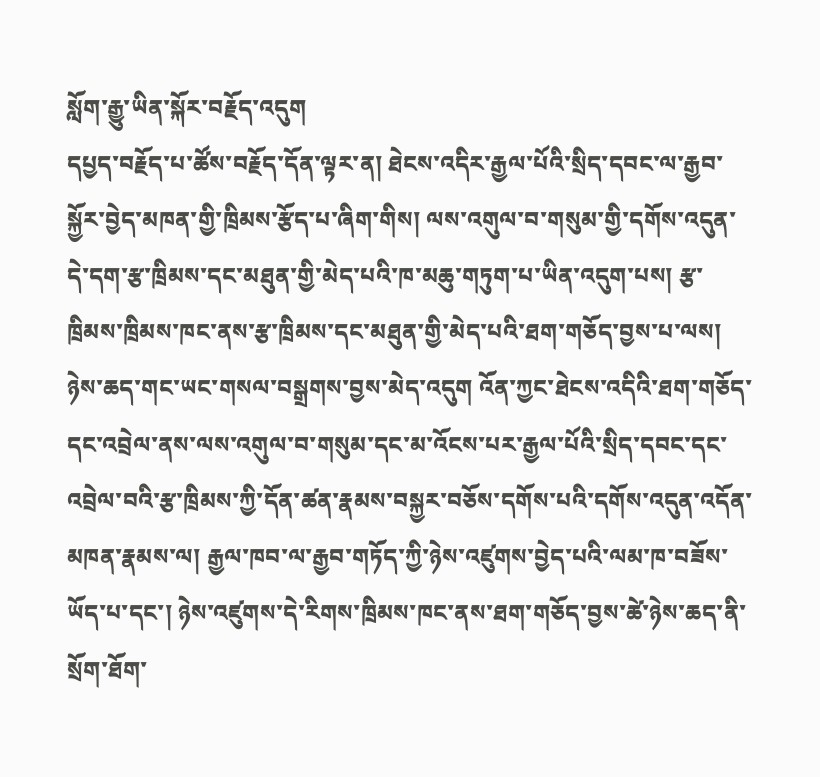སློག་རྒྱུ་ཡིན་སྐོར་བརྗོད་འདུག
དཔྱད་བརྗོད་པ་ཚོས་བརྗོད་དོན་ལྟར་ན། ཐེངས་འདིར་རྒྱལ་པོའི་སྲིད་དབང་ལ་རྒྱབ་སྐྱོར་བྱེད་མཁན་གྱི་ཁྲིམས་རྩོད་པ་ཞིག་གིས། ལས་འགུལ་བ་གསུམ་གྱི་དགོས་འདུན་དེ་དག་རྩ་ཁྲིམས་དང་མཐུན་གྱི་མེད་པའི་ཁ་མཆུ་གཏུག་པ་ཡིན་འདུག་པས། རྩ་ཁྲིམས་ཁྲིམས་ཁང་ནས་རྩ་ཁྲིམས་དང་མཐུན་གྱི་མེད་པའི་ཐག་གཅོད་བྱས་པ་ལས། ཉེས་ཆད་གང་ཡང་གསལ་བསྒྲགས་བྱས་མེད་འདུག འོན་ཀྱང་ཐེངས་འདིའི་ཐག་གཅོད་དང་འབྲེལ་ནས་ལས་འགུལ་བ་གསུམ་དང་མ་འོངས་པར་རྒྱལ་པོའི་སྲིད་དབང་དང་འབྲེལ་བའི་རྩ་ཁྲིམས་ཀྱི་དོན་ཚན་རྣམས་བསྐྱར་བཅོས་དགོས་པའི་དགོས་འདུན་འདོན་མཁན་རྣམས་ལ། རྒྱལ་ཁབ་ལ་རྒྱབ་གཏོད་ཀྱི་ཉེས་འཛུགས་བྱེད་པའི་ལམ་ཁ་བཟོས་ཡོད་པ་དང་། ཉེས་འཛུགས་དེ་རིགས་ཁྲིམས་ཁང་ནས་ཐག་གཅོད་བྱས་ཚེ་ཉེས་ཆད་ནི་སྲོག་ཐོག་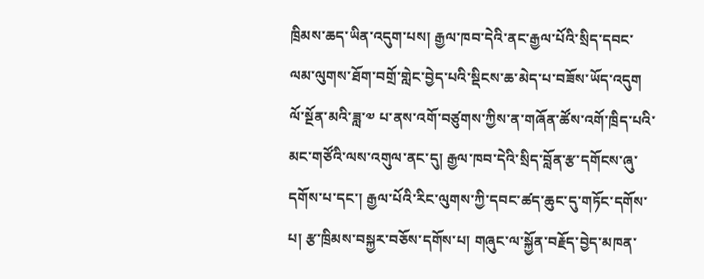ཁྲིམས་ཆད་ཡིན་འདུག་པས། རྒྱལ་ཁབ་དེའི་ནང་རྒྱལ་པོའི་སྲིད་དབང་ལམ་ལུགས་ཐོག་བགྲོ་གླེང་བྱེད་པའི་སྡིངས་ཆ་མེད་པ་བཟོས་ཡོད་འདུག
ལོ་སྔོན་མའི་ཟླ་༧ པ་ནས་འགོ་བཙུགས་ཀྱིས་ན་གཞོན་ཚོས་འགོ་ཁྲིད་པའི་མང་གཙོའི་ལས་འགུལ་ནང་དུ། རྒྱལ་ཁབ་དེའི་སྲིད་བློན་རྩ་དགོངས་ཞུ་དགོས་པ་དང་། རྒྱལ་པོའི་རིང་ལུགས་ཀྱི་དབང་ཚད་ཆུང་དུ་གཏོང་དགོས་པ། རྩ་ཁྲིམས་བསྐྱར་བཅོས་དགོས་པ། གཞུང་ལ་སྐྱོན་བརྗོད་བྱེད་མཁན་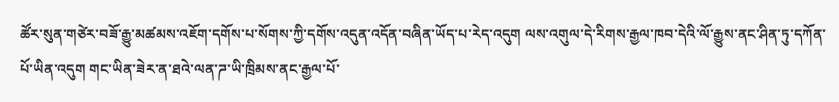ཚོར་སུན་གཙེར་བཟོ་རྒྱུ་མཚམས་འཇོག་དགོས་པ་སོགས་ཀྱི་དགོས་འདུན་འདོན་བཞིན་ཡོད་པ་རེད་འདུག ལས་འགུལ་དེ་རིགས་རྒྱལ་ཁབ་དེའི་ལོ་རྒྱུས་ནང་ཤིན་ཏུ་དཀོན་པོ་ཡིན་འདུག གང་ཡིན་ཟེར་ན་ཐའེ་ལན་ཌ་ཡི་ཁྲིམས་ནང་རྒྱལ་པོ་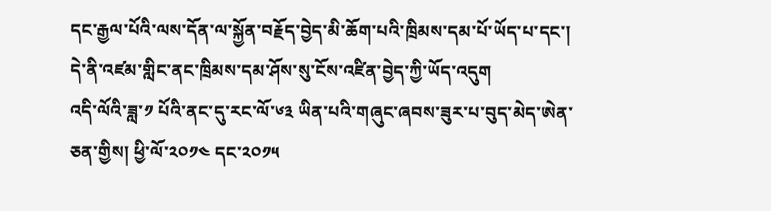དང་རྒྱལ་པོའི་ལས་དོན་ལ་སྐྱོན་བརྗོད་བྱེད་མི་ཆོག་པའི་ཁྲིམས་དམ་པོ་ཡོད་པ་དང་། དེ་ནི་འཛམ་གླིང་ནང་ཁྲིམས་དམ་ཤོས་སུ་ངོས་འཛིན་བྱེད་ཀྱི་ཡོད་འདུག
འདི་ལོའི་ཟླ་༡ པོའི་ནང་དུ་རང་ལོ་༦༣ ཡིན་པའི་གཞུང་ཞབས་ཟུར་པ་བུད་མེད་ཨེན་ཅན་གྱིས། ཕྱི་ལོ་༢༠༡༤ དང་༢༠༡༥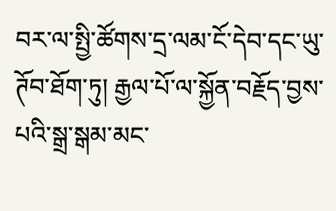བར་ལ་སྤྱི་ཚོགས་དྲ་ལམ་ངོ་དེབ་དང་ཡུ་ཊོབ་ཐོག་ཏུ། རྒྱལ་པོ་ལ་སྐྱོན་བརྗོད་བྱས་པའི་སྒྲ་སྒམ་མང་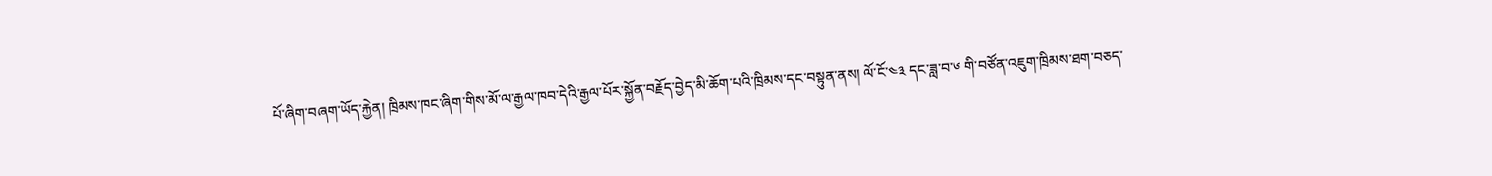པོ་ཞིག་བཞག་ཡོད་རྐྱེན། ཁྲིམས་ཁང་ཞིག་གིས་མོ་ལ་རྒྱལ་ཁབ་དེའི་རྒྱལ་པོར་སྐྱོན་བརྗོད་བྱེད་མི་ཆོག་པའི་ཁྲིམས་དང་བསྟུན་ནས། ལོ་ངོ་༤༣ དང་ཟླ་བ་༦ གི་བཙོན་འཇུག་ཁྲིམས་ཐག་བཅད་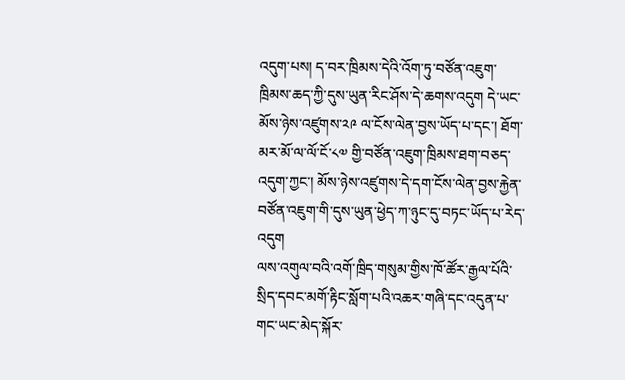འདུག་པས། ད་བར་ཁྲིམས་དེའི་འོག་ཏུ་བཙོན་འཇུག་ཁྲིམས་ཆད་ཀྱི་དུས་ཡུན་རིང་ཤོས་དེ་ཆགས་འདུག དེ་ཡང་མོས་ཉེས་འཛུགས་༢༩ ལ་ངོས་ལེན་བྱས་ཡོད་པ་དང་། ཐོག་མར་མོ་ལ་ལོ་ངོ་༨༧ གྱི་བཙོན་འཇུག་ཁྲིམས་ཐག་བཅད་འདུག་ཀྱང་། མོས་ཉེས་འཛུགས་དེ་དག་ངོས་ལེན་བྱས་རྐྱེན་བཙོན་འཇུག་གི་དུས་ཡུན་ཕྱེད་ཀ་ཉུང་དུ་བཏང་ཡོད་པ་རེད་འདུག
ལས་འགུལ་བའི་འགོ་ཁྲིད་གསུམ་གྱིས་ཁོ་ཚོར་རྒྱལ་པོའི་སྲིད་དབང་མགོ་རྟིང་སློག་པའི་འཆར་གཞི་དང་འདུན་པ་གང་ཡང་མེད་སྐོར་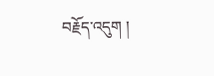བརྗོད་འདུག །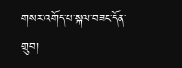གསར་འགོད་པ་སྐལ་བཟང་དོན་གྲུབ།